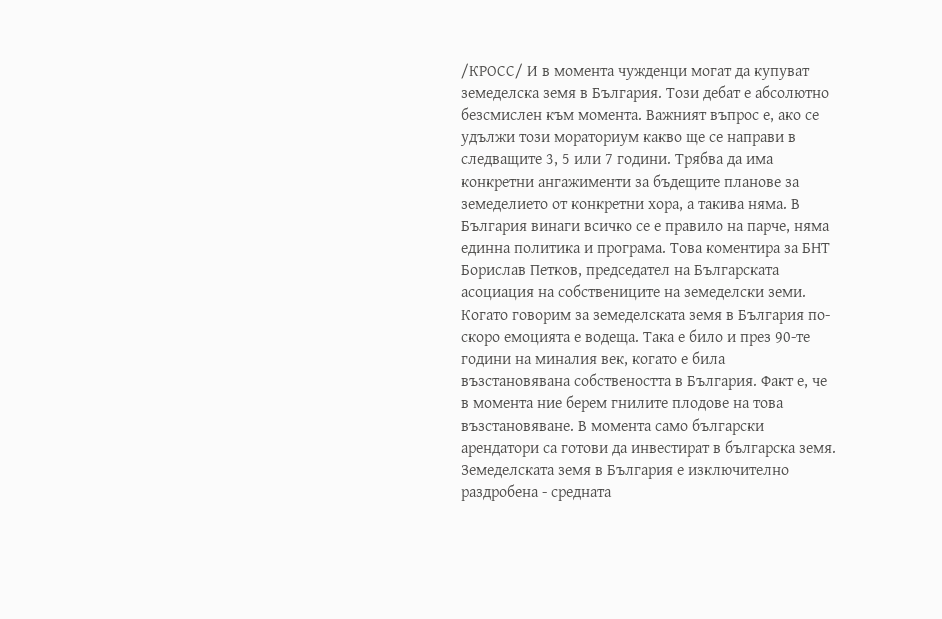/КРОСС/ И в момента чужденци могат да купуват земеделска земя в България. Този дебат е абсолютно безсмислен към момента. Важният въпрос е, ако се удължи този мораториум какво ще се направи в следващите 3, 5 или 7 години. Трябва да има конкретни ангажименти за бъдещите планове за земеделието от конкретни хора, а такива няма. В България винаги всичко се е правило на парче, няма единна политика и програма. Това коментира за БНТ Борислав Петков, председател на Българската асоциация на собствениците на земеделски земи.
Когато говорим за земеделската земя в България по-скоро емоцията е водеща. Така е било и през 90-те години на миналия век, когато е била възстановявана собствеността в България. Факт е, че в момента ние берем гнилите плодове на това възстановяване. В момента само български арендатори са готови да инвестират в българска земя.
Земеделската земя в България е изключително раздробена - средната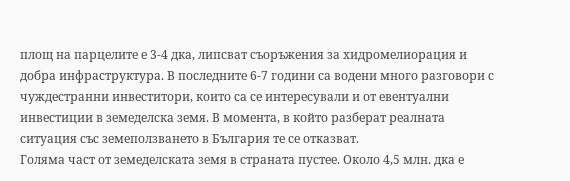площ на парцелите е 3-4 дка, липсват съоръжения за хидромелиорация и добра инфраструктура. В последните 6-7 години са водени много разговори с чуждестранни инвеститори, които са се интересували и от евентуални инвестиции в земеделска земя. В момента, в който разберат реалната ситуация със земеползването в България те се отказват.
Голяма част от земеделската земя в страната пустее. Около 4,5 млн. дка е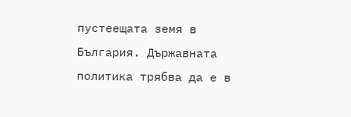пустеещата земя в България. Държавната политика трябва да е в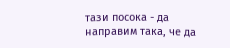тази посока - да направим така, че да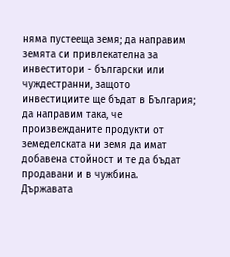няма пустееща земя; да направим земята си привлекателна за инвеститори - български или чуждестранни, защото инвестициите ще бъдат в България; да направим така, че произвежданите продукти от земеделската ни земя да имат добавена стойност и те да бъдат продавани и в чужбина.
Държавата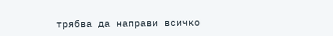трябва да направи всичко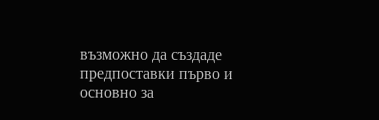възможно да създаде предпоставки първо и основно за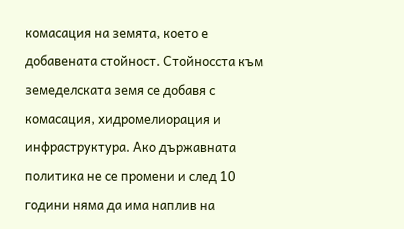комасация на земята, което е добавената стойност. Стойносста към земеделската земя се добавя с комасация, хидромелиорация и инфраструктура. Ако държавната политика не се промени и след 10 години няма да има наплив на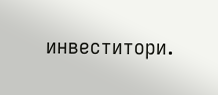инвеститори.